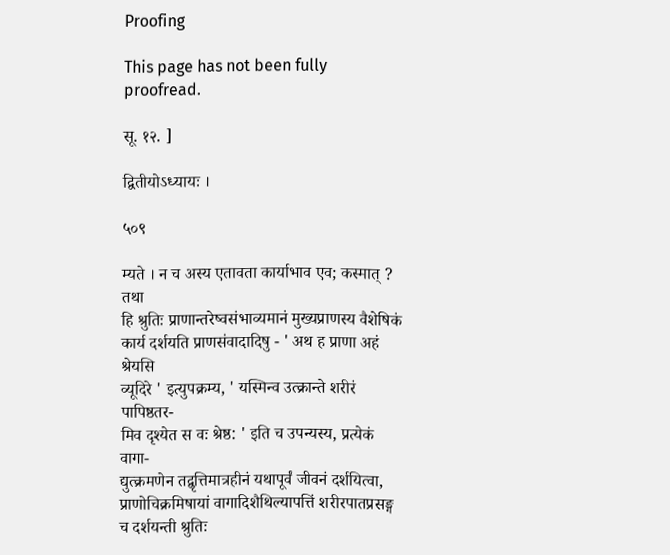Proofing

This page has not been fully proofread.

सू. १२. ]

द्वितीयोऽध्यायः ।

५०९

म्यते । न च अस्य एतावता कार्याभाव एव; कस्मात् ? तथा
हि श्रुतिः प्राणान्तरेष्वसंभाव्यमानं मुख्यप्राणस्य वैशेषिकं
कार्य दर्शयति प्राणसंवादादिषु - ' अथ ह प्राणा अहं श्रेयसि
व्यूदिरे ' इत्युपक्रम्य, ' यस्मिन्व उत्क्रान्ते शरीरं पापिष्ठतर-
मिव दृश्येत स वः श्रेष्ठ: ' इति च उपन्यस्य, प्रत्येकं वागा-
द्युत्क्रमणेन तद्वृत्तिमात्रहीनं यथापूर्वं जीवनं दर्शयित्वा,
प्राणोचिक्रमिषायां वागादिशैथिल्यापत्तिं शरीरपातप्रसङ्ग
च दर्शयन्ती श्रुतिः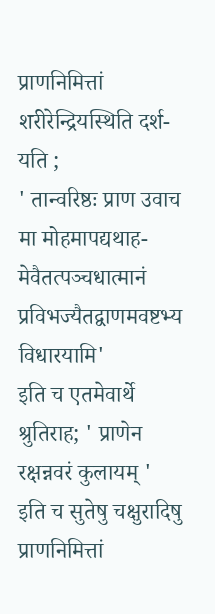प्राणनिमित्तां शरीरेन्द्रियस्थिति दर्श-
यति ;
' तान्वरिष्ठः प्राण उवाच मा मोहमापद्यथाह-
मेवैतत्पञ्चधात्मानं प्रविभज्यैतद्वाणमवष्टभ्य विधारयामि'
इति च एतमेवार्थे श्रुतिराह; ' प्राणेन रक्षन्नवरं कुलायम् '
इति च सुतेषु चक्षुरादिषु प्राणनिमित्तां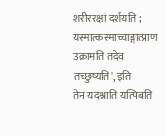शरीररक्षां दर्शयति ;
यस्मात्कस्माच्चाङ्गात्प्राण उक्रामति तदेव तच्छुष्यति', इति
तेन यदश्नाति यत्पिबति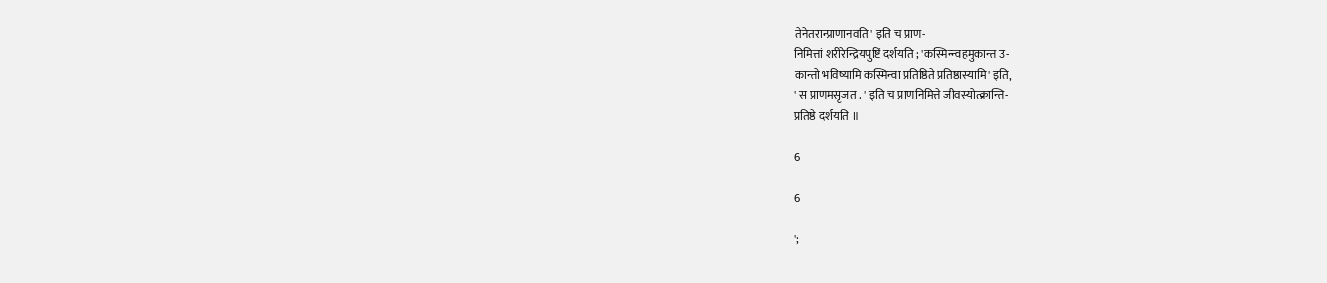तेनेतरान्प्राणानवति' इति च प्राण-
निमित्तां शरीरेन्द्रियपुष्टिं दर्शयति ; 'कस्मिन्न्वहमुकान्त उ-
कान्तो भविष्यामि कस्मिन्वा प्रतिष्ठिते प्रतिष्ठास्यामि' इति,
' स प्राणमसृजत . ' इति च प्राणनिमित्ते जीवस्योत्क्रान्ति-
प्रतिष्ठे दर्शयति ॥

6

6

';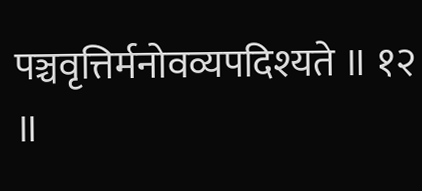पञ्चवृत्तिर्मनोवव्यपदिश्यते ॥ १२ ॥